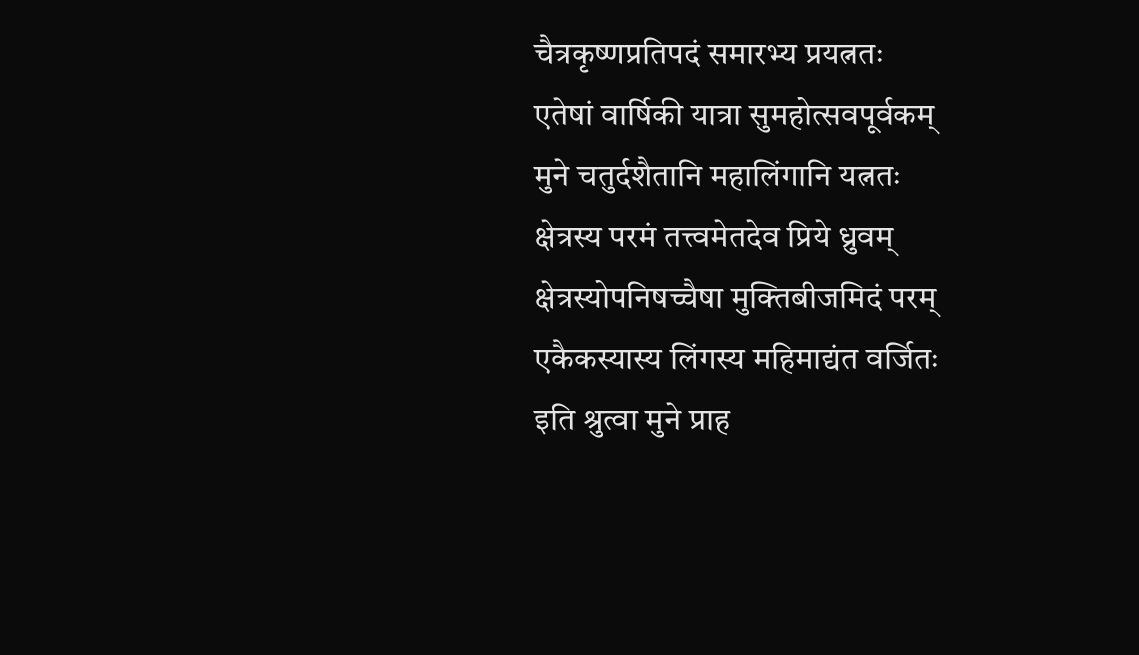चैत्रकृष्णप्रतिपदं समारभ्य प्रयत्नतः
एतेषां वार्षिकी यात्रा सुमहोत्सवपूर्वकम्
मुने चतुर्दशैतानि महालिंगानि यत्नतः
क्षेत्रस्य परमं तत्त्वमेतदेव प्रिये ध्रुवम्
क्षेत्रस्योपनिषच्चैषा मुक्तिबीजमिदं परम्
एकैकस्यास्य लिंगस्य महिमाद्यंत वर्जितः
इति श्रुत्वा मुने प्राह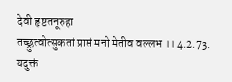देवी हृष्टतनूरुहा
तच्छ्रुत्वोत्सुकतां प्राप्तं मनो मेतीव वल्लभ ।। 4.2.73.
यदुक्तं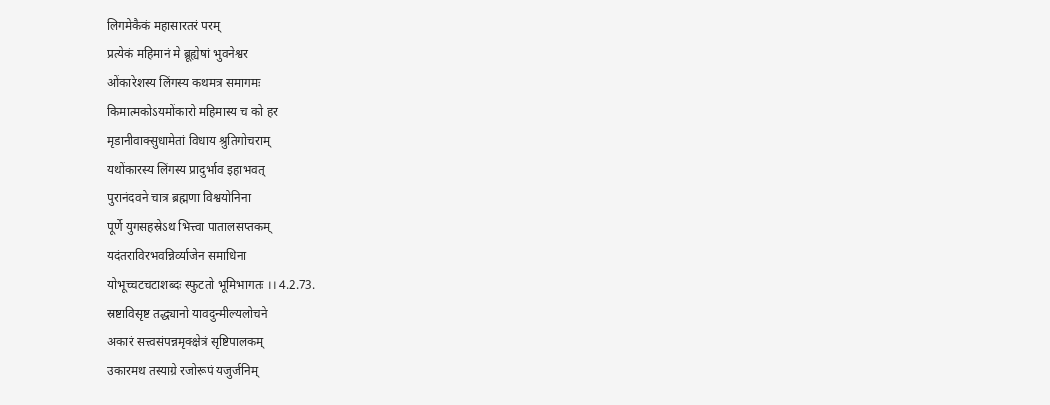लिगमेकैकं महासारतरं परम्
प्रत्येकं महिमानं मे ब्रूह्येषां भुवनेश्वर
ओंकारेशस्य लिंगस्य कथमत्र समागमः
किमात्मकोऽयमोंकारो महिमास्य च को हर
मृडानीवाक्सुधामेतां विधाय श्रुतिगोचराम्
यथोंकारस्य लिंगस्य प्रादुर्भाव इहाभवत्
पुरानंदवने चात्र ब्रह्मणा विश्वयोनिना
पूर्णे युगसहस्रेऽथ भित्त्वा पातालसप्तकम्
यदंतराविरभवन्निर्व्याजेन समाधिना
योभूच्चटचटाशब्दः स्फुटतो भूमिभागतः ।। 4.2.73.
स्रष्टाविसृष्ट तद्ध्यानो यावदुन्मील्यलोचने
अकारं सत्त्वसंपन्नमृक्क्षेत्रं सृष्टिपालकम्
उकारमथ तस्याग्रे रजोरूपं यजुर्जनिम्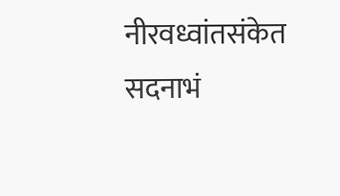नीरवध्वांतसंकेत सदनाभं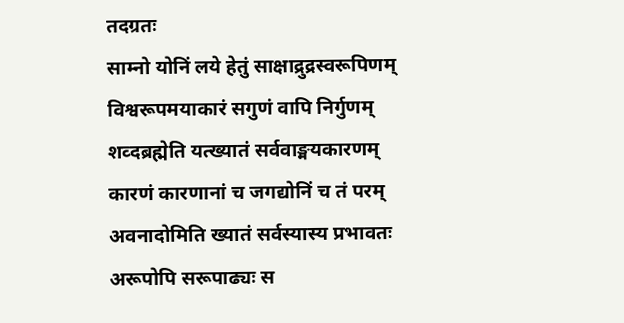तदग्रतः
साम्नो योनिं लये हेतुं साक्षाद्रुद्रस्वरूपिणम्
विश्वरूपमयाकारं सगुणं वापि निर्गुणम्
शव्दब्रह्मेति यत्ख्यातं सर्ववाङ्मयकारणम्
कारणं कारणानां च जगद्योनिं च तं परम्
अवनादोमिति ख्यातं सर्वस्यास्य प्रभावतः
अरूपोपि सरूपाढ्यः स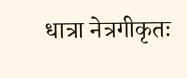धात्रा नेत्रगीकृतः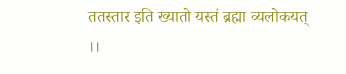ततस्तार इति ख्यातो यस्तं ब्रह्मा व्यलोकयत् ।।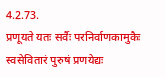4.2.73.
प्रणूयते यतः सर्वैः परनिर्वाणकामुकैः
स्वसेवितारं पुरुषं प्रणयेद्यः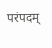परंपदम्